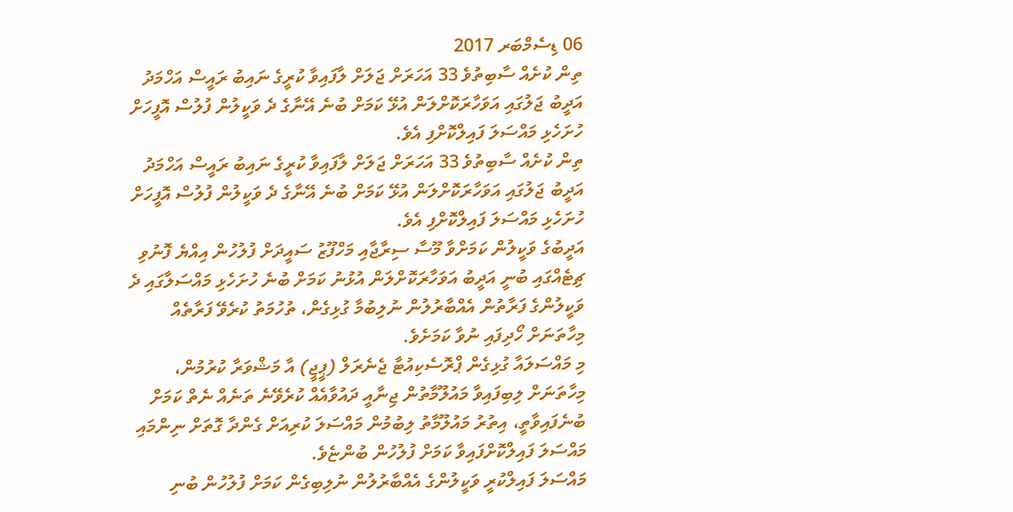06 ޑިސެމްބަރ 2017
ތިން ކުށެއް ސާބިތުވެ 33 އަހަރަށް ޖަލަށް ލާފައިވާ ކުރީގެ ނައިބު ރައީސް އަހްމަދު އަދީބު ޖަލުގައި އަވަހާރަކޮށްލަން އުޅޭ ކަމަށް ބުނެ އޭނާގެ ދެ ވަކީލުން ފުލުސް އޮފީހަށް ހުށަހެޅި މައްސަލަ ފައިލްކޮށްފި އެވެ.
ތިން ކުށެއް ސާބިތުވެ 33 އަހަރަށް ޖަލަށް ލާފައިވާ ކުރީގެ ނައިބު ރައީސް އަހްމަދު އަދީބު ޖަލުގައި އަވަހާރަކޮށްލަން އުޅޭ ކަމަށް ބުނެ އޭނާގެ ދެ ވަކީލުން ފުލުސް އޮފީހަށް ހުށަހެޅި މައްސަލަ ފައިލްކޮށްފި އެވެ.
އަދީބުގެ ވަކީލުން ކަމަށްވާ މޫސާ ސިރާޖާއި މަހްފޫޒު ސައީދަށް ފުލުހުން އިއްޔެ ފޮނުވި ޗިޓެއްގައި ބުނީ އަދީބު އަވަހާރަކޮށްލަން އުޅުނު ކަމަށް ބުނެ ހުށަހެޅި މައްސަލާގައި ދެ ވަކީލުންގެ ފަރާތުން އެއްބާރުލުން ނުލިބުމާ ގުޅިގެން، ތުހުމަތު ކުރެވޭ ފަރާތެއް މިހާތަނަށް ހޯދިފައި ނުވާ ކަމަށެވެ.
މި މައްސަލައާ ގުޅިގެން ޕްރޮސެކިއުޓާ ޖެނެރަލް (ޕީޖީ) އާ މަޝްވަރާ ކުރުމުން، މިހާތަނަށް ލިބިފައިވާ މައުލޫމާތުން ޖިނާއީ ދައުވާއެއް ކުރެވޭނެ ތަނެއް ނެތް ކަމަށް ބުނެފައިވާތީ، އިތުރު މައުލޫމާތު ލިބުމުން މައްސަލަ ކުރިއަށް ގެންދާ ގޮތަށް ނިންމައި މައްސަލަ ފައިލްކޮށްފައިވާ ކަމަށް ފުލުހުން ބުންޏެވެ.
މައްސަލަ ފައިލްކުރީ ވަކީލުންގެ އެއްބާރުލުން ނުލިބިގެން ކަމަށް ފުލުހުން ބުނި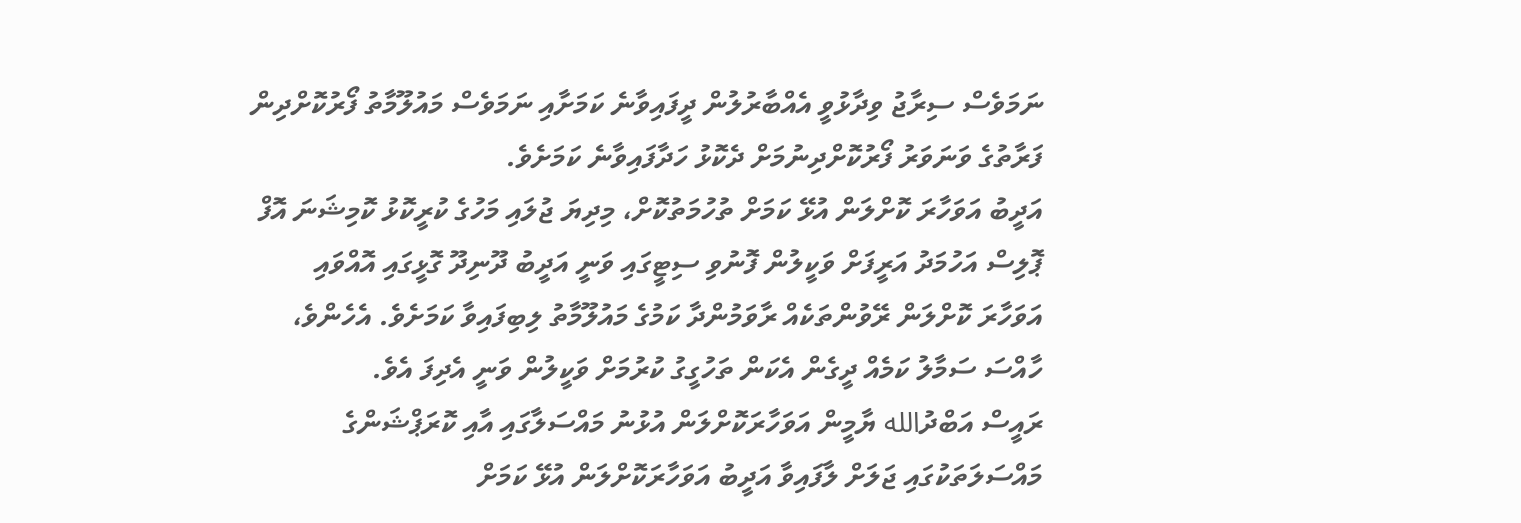ނަމަވެސް ސިރާޖު ވިދާޅުވީ އެއްބާރުލުން ދީފައިވާނެ ކަމަށާއި ނަމަވެސް މައުލޫމާތު ފޯރުކޮށްދިން ފަރާތުގެ ވަނަވަރު ފޯރުކޮށްދިނުމަށް ދެކޮޅު ހަދާފައިވާނެ ކަމަށެވެ.
އަދީބު އަވަހާރަ ކޮށްލަން އުޅޭ ކަމަށް ތުހުމަތުކޮށް، މިދިޔަ ޖުލައި މަހުގެ ކުރީކޮޅު ކޮމިޝަނަ އޮފް ޕޮލިސް އަހުމަދު އަރީފަށް ވަކީލުން ފޮނުވި ސިޓީގައި ވަނީ އަދީބު ދޫނިދޫ ގޮޅީގައި އޮއްވައި އަވަހާރަ ކޮށްލަން ރޭވުންތަކެއް ރާވަމުންދާ ކަމުގެ މައުލޫމާތު ލިބިފައިވާ ކަމަށެވެ. އެހެންވެ، ހާއްސަ ސަމާލު ކަމެއް ދީގެން އެކަން ތަހުގީގު ކުރުމަށް ވަކީލުން ވަނީ އެދިފަ އެވެ.
ރައީސް އަބްދުالله ޔާމީން އަވަހާރަކޮށްލަން އުޅުނު މައްސަލާގައި އާއި ކޮރަޕްޝަންގެ މައްސަލަތަކުގައި ޖަލަށް ލާފައިވާ އަދީބު އަވަހާރަކޮށްލަން އުޅޭ ކަމަށް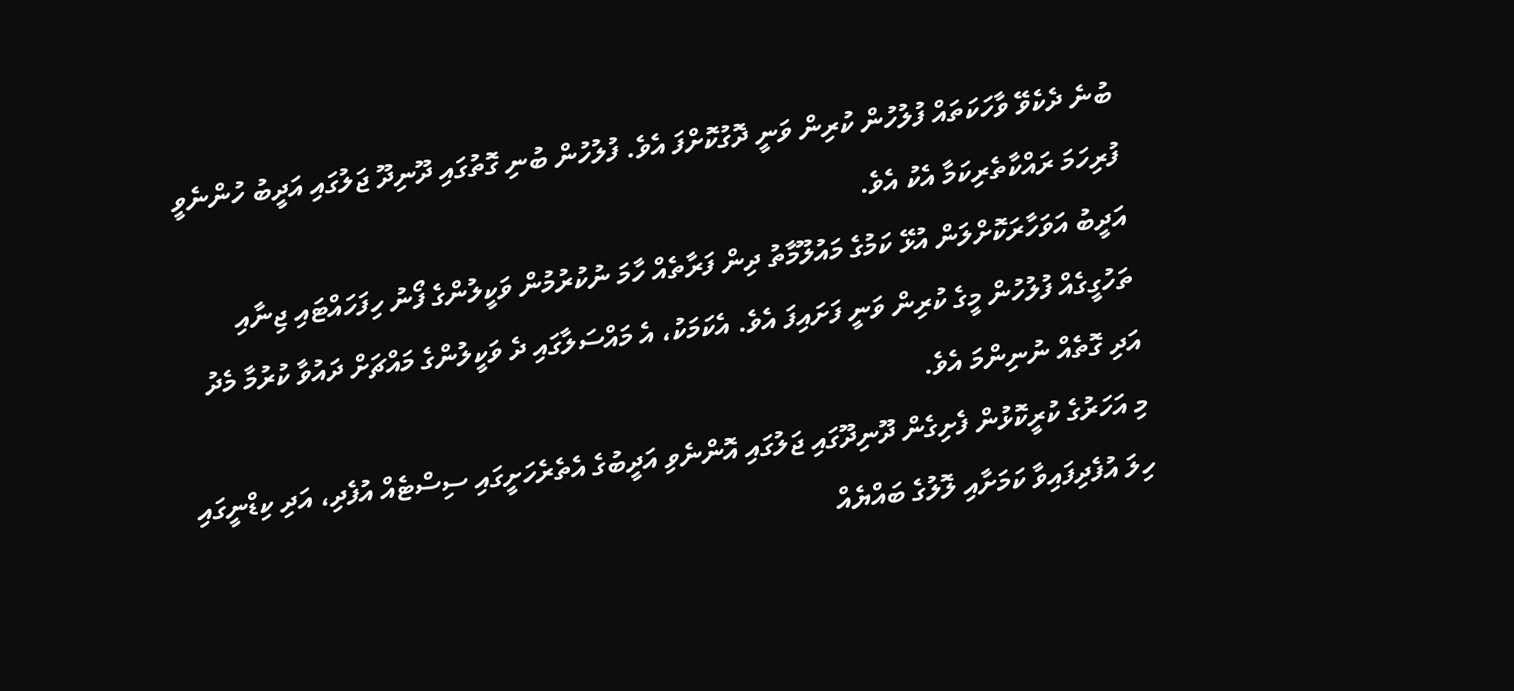ބުނެ ދެކެވޭ ވާހަކަތައް ފުލުހުން ކުރިން ވަނީ ދޮގުކޮށްފަ އެވެ. ފުލުހުން ބުނި ގޮތުގައި ދޫނިދޫ ޖަލުގައި އަދީބު ހުންނެވީ ފުރިހަމަ ރައްކާތެރިކަމާ އެކު އެވެ.
އަދީބު އަވަހާރަކޮށްލަން އުޅޭ ކަމުގެ މައުލޫމާތު ދިން ފަރާތެއް ހާމަ ނުކުރުމުން ވަކީލުންގެ ފޯނު ހިފަހައްޓައި ޖިނާއި ތަހުގީގެއް ފުލުހުން މީގެ ކުރިން ވަނީ ފަށައިފަ އެވެ. އެކަމަކު، އެ މައްސަލާގައި ދެ ވަކީލުންގެ މައްޗަށް ދައުވާ ކުރުމާ މެދު އަދި ގޮތެއް ނުނިންމަ އެވެ.
މި އަހަރުގެ ކުރީކޮޅުން ފެށިގެން ދޫނިދޫގައި ޖަލުގައި އޮންނެވި އަދީބުގެ އެތެރެހަށީގައި ސިސްޓެއް އުފެދި، އަދި ކިޑްނީގައި ހިލަ އުފެދިފައިވާ ކަމަށާއި ލޮލުގެ ބައްޔެއް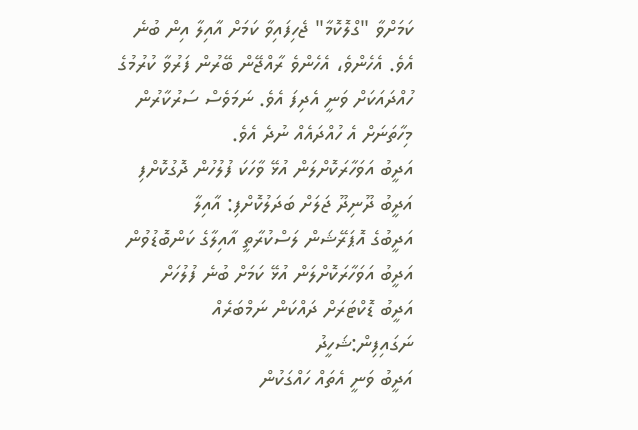ކަމަށްވާ "ގްލޮކޮމާ" ޖެހިފައިވާ ކަމަށް އާއިލާ އިން ބުނެ އެވެ. އެހެންވެ، އެހެންވެ ރާއްޖޭން ބޭރުން ފަރުވާ ކުރުމުގެ ހުއްދައަކަށް ވަނީ އެދިފަ އެވެ. ނަމަވެސް ސަރުކާރުން މިހާތަނަށް އެ ހުއްދައެއް ނުދެ އެވެ.
އަދީބު އަވަހާރަކޮށްލަން އުޅޭ ވާހަކަ ފުލުހުން ދޮގުކޮށްފި
އަދީބު ދޫނިދޫ ޖަލަށް ބަދަލުކޮށްފި: އާއިލާ
އަދީބުގެ އޮޕަރޭޝަން ލަސްކުރާތީ އާއިލާގެ ކަންބޮޑުވުން
އަދީބު އަވަހާރަކޮށްލަން އުޅޭ ކަމަށް ބުނެ ފުލުހަށް
އަދީބު ޑޮކްޓަރަށް ދައްކަން ނަމްބަރެއް ނަގައިފިން:ޝަހީދު
އަދީބު ވަނީ އެތައް ހައްގަކުން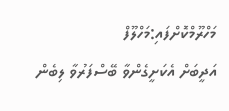މަހްރޫމްކޮށްފައި:މަހްލޫފް
އަދީބަށް އެކަށީގެންވާ ބޭސްފަރުވާ ލިބެން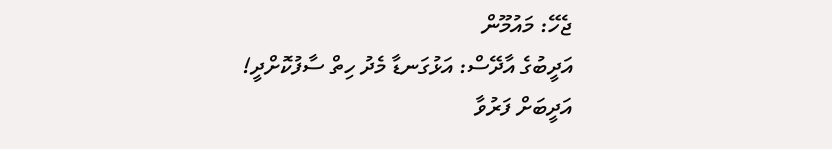ޖެހޭ: މައުމޫން
އަދީބުގެ އާދޭސް: އަޅުގަނޑާ މެދު ހިތް ސާފުކޮށްދީ!
އަދީބަށް ފަރުވާ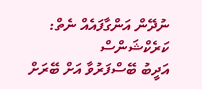ނުދޭން އަންގާފައެއް ނެތް: ކަރެކްޝަންސް
އަދީބު ބޭސްފަރުވާ އަށް ބޭރަށް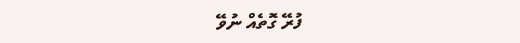ފުރޭ ގޮތެއް ނުވޭ